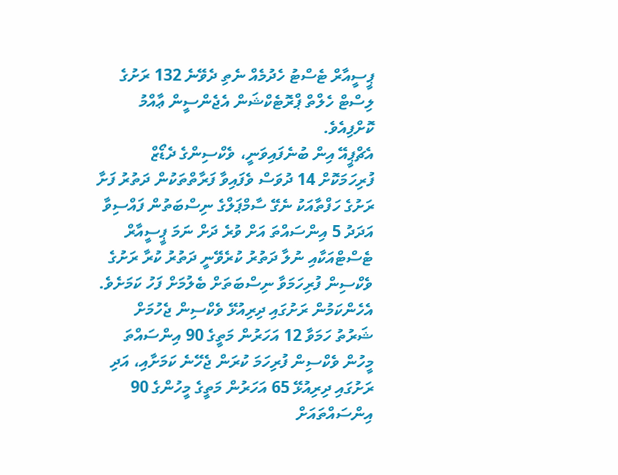ޕީސީއާރް ޓެސްޓު ހެދުމެއް ނެތި ދެވޭނެ 132 ރަށުގެ ލިސްޓް ހެލްތް ޕްރޮޓެކްޝަން އެޖެންސީން ޢާއްމު ކޮށްފިއެވެ.
އެޗްޕީއޭ އިން ބުނެފައިވަނީ، ވެކްސިންގެ ދެޑޯޒް ފުރިހަމަކޮށް 14 ދުވަސް ވެފައިވާ ފަރާތްތަކުން ދަތުރު ފަށާ ރަށުގެ ހަފްތާއަކު ނެގޭ ސާމްޕަލްގެ ނިސްބަތުން ފައްސިވާ އަދަދު 5 އިންސައްތަ އަށް ވުރެ ދަށް ނަމަ ޕީސީއާރް ޓެސްޓްއަކާއި ނުލާ ދަތުރު ކުރެވޭނީ ދަތުރު ކުރާ ރަށުގެ ވެކްސިން ފުރިހަމަވާ ނިސްބަތަށް ބެލުމަށް ފަހު ކަމަށެވެ.
އެހެންކަމުން ރަށުގައި ދިރިއުޅޭ ވެކްސިން ޖެހުމަށް ޝަރުތު ހަމަވާ 12 އަހަރުން މަތީގެ 90 އިންސައްތަ މީހުން ވެކްސިން ފުރިހަމަ ކުރަން ޖެހޭނެ ކަމަށާއި، އަދި ރަށުގައި ދިރިއުޅޭ 65 އަހަރުން މަތީގެ މީހުންގެ 90 އިންސައްތައަށް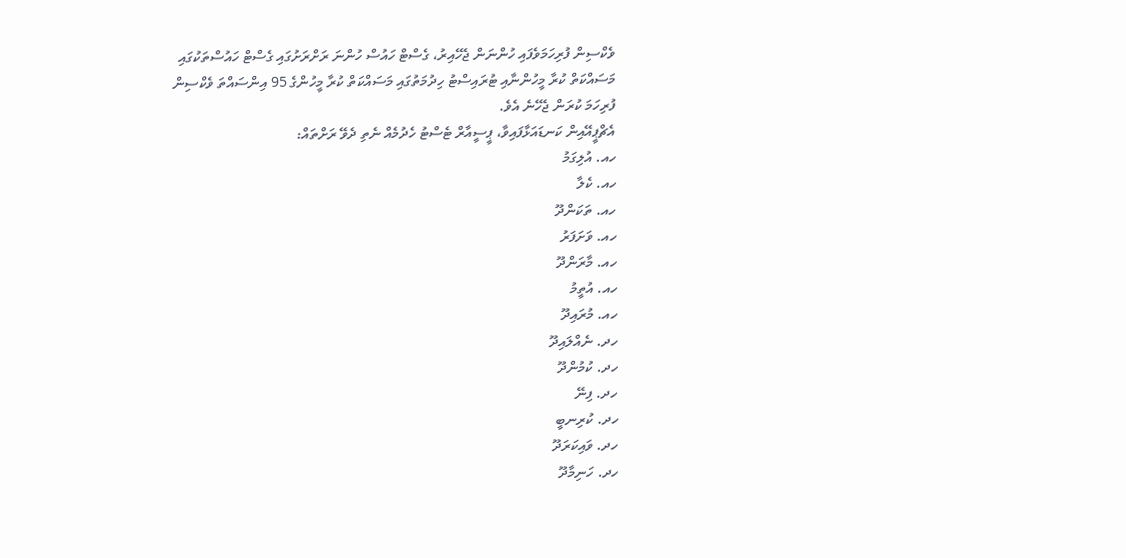ވެކްސިން ފުރިހަމަވެފައި ހުންނަން ޖެހޭއިރު، ގެސްޓް ހައުސް ހުންނަ ރަށްރަށުގައި ގެސްޓް ހައުސްތަކުގައި މަސައްކަތް ކުރާ މީހުންނާއި ޓުރައިސްޓު ހިދުމަތުގައި މަސައްކަތް ކުރާ މީހުންގެ 95 އިންސައްތަ ވެކްސިން ފުރިހަމަ ކުރަން ޖެހޭނެ އެވެ.
އެޗްޕީއޭއިން ކަނޑައަޅާފައިވާ، ޕީސީއާރް ޓެސްޓު ހެދުމެއް ނެތި ދެވޭ ރަށްތައް:
ހއ. އުލިގަމު
ހއ. ކެލާ
ހއ. ތަކަންދޫ
ހއ. ވަށަފަރު
ހއ. މާރަންދޫ
ހއ. އުތީމު
ހއ. މުރައިދޫ
ހދ. ނެއްލައިދޫ
ހދ. ކުމުންދޫ
ހދ. ފިނޭ
ހދ. ކުރިނބީ
ހދ. ވައިކަރަދޫ
ހދ. ހަނިމާދޫ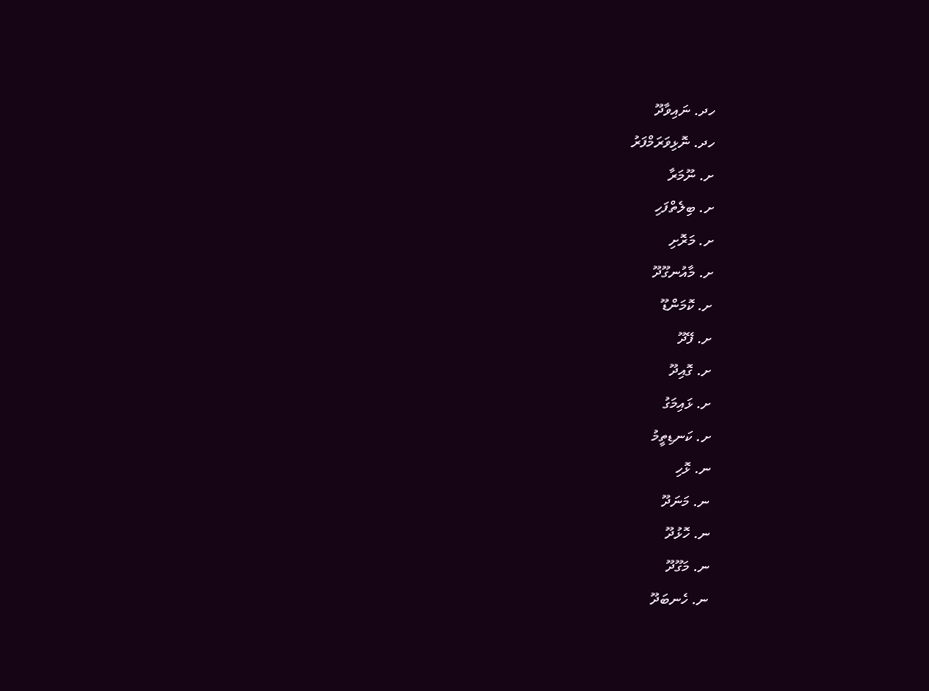ހދ. ނައިވާދޫ
ހދ. ނޮޅިވަރަމްފަރު
ށ. ނޫމަރާ
ށ. ބިލެތްފަހި
ށ. މަރޮށި
ށ. މާއުނގޫދޫ
ށ. ކޮމަންޑޫ
ށ. ފޭދޫ
ށ. ގޮއިދޫ
ށ. ޅައިމަގު
ށ. ކަނޑިތީމު
ނ. ޅޮހި
ނ. މަނަދޫ
ނ. ހޮޅުދޫ
ނ. މަގޫދޫ
ނ. ހެނބަދޫ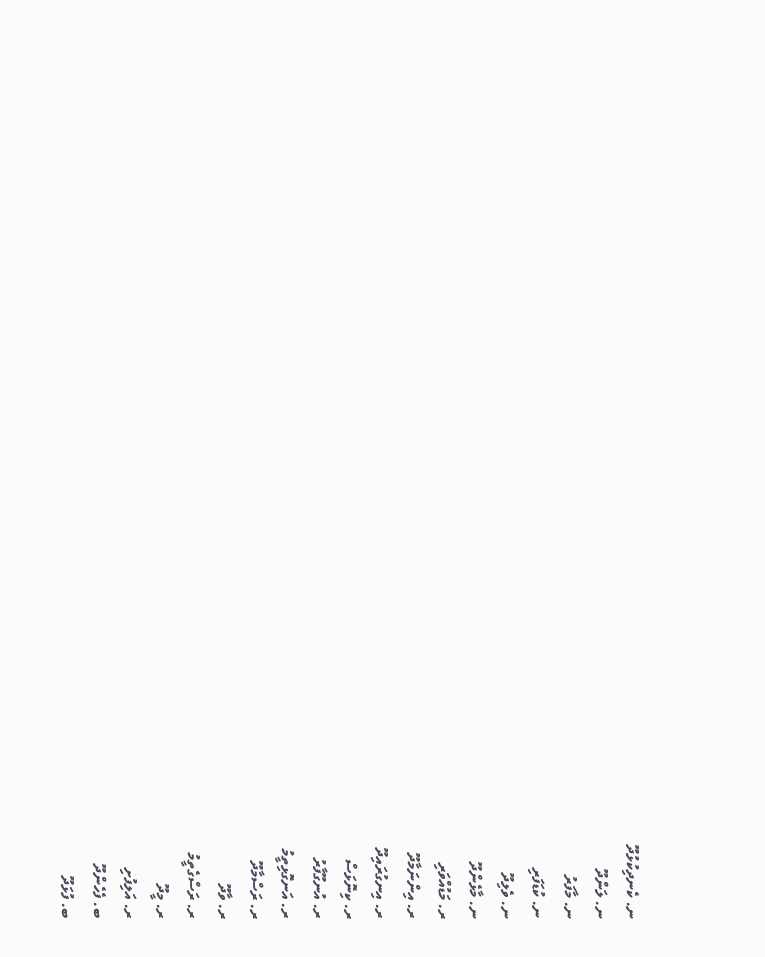ނ. ކެނދިކުޅުދޫ
ނ. ލަންދޫ
ނ. މާފަރު
ނ. ކުޑަފަރި
ނ. ވެލިދޫ
ނ. މާޅެންދޫ
ރ. މަޑުއްވަރި
ރ. އިންނަމާދޫ
ރ. އިނގުރައިދޫ
ރ. ކިނޮޅަސް
ރ. އުނގޫފާރު
ރ. އަނގޮޅިތީމު
ރ. ރަސްމާދޫ
ރ. ވާދޫ
ރ. ރަސްގެތީމު
ރ. މީދޫ
ރ. އަލިފުށި
ބ. ފެހެންދޫ
ބ. ފުޅަދޫ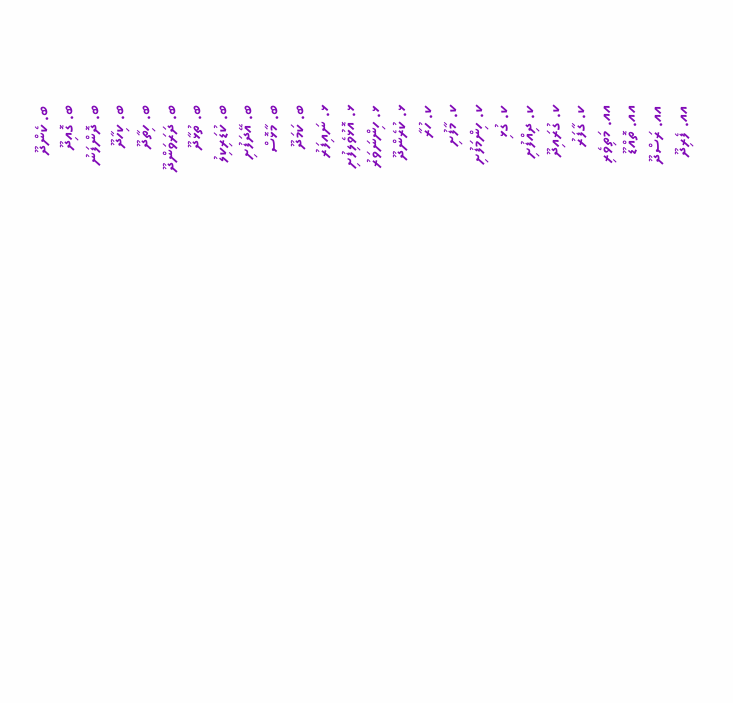ބ. ކެންދޫ
ބ. ގޮއިދޫ
ބ. ދޮންފަނު
ބ. ކިހާދޫ
ބ. ހިތާދޫ
ބ. ދަރަވަންދޫ
ބ. ތުޅާދޫ
ބ. ކުޑަރިކިލު
ބ. އޭދަފުށި
ބ. މާޅޮސް
ބ. ކަމަދޫ
ޅ. ނައިފަރު
ޅ. އޮޅުވެލިފުށި
ޅ. ހިންނަވަރު
ޅ. ކުރެންދޫ
ކ. ހުރާ
ކ. މާފުށި
ކ. ހިންމަފުށި
ކ. ގުޅި
ކ. ދިއްފުށި
ކ. ގުރައިދޫ
ކ. ގާފަރު
އއ. މަތިވެރި
އއ. ތޮއްޑޫ
އއ. ރަސްދޫ
އއ. ފެރިދޫ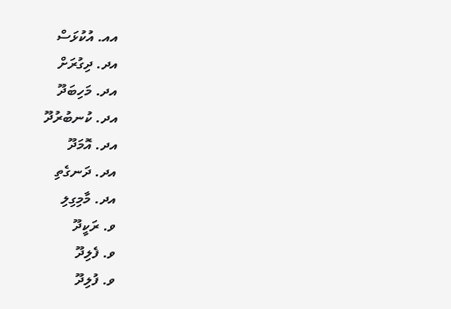އއ. އުކުޅަސް
އދ. ދިގުރަށް
އދ. މަހިބަދޫ
އދ. ކުނބުރުދޫ
އދ. އޮމަދޫ
އދ. ދަނގެތި
އދ. މާމިގިލި
ވ. ރަކީދޫ
ވ. ފެލިދޫ
ވ. ފުލިދޫ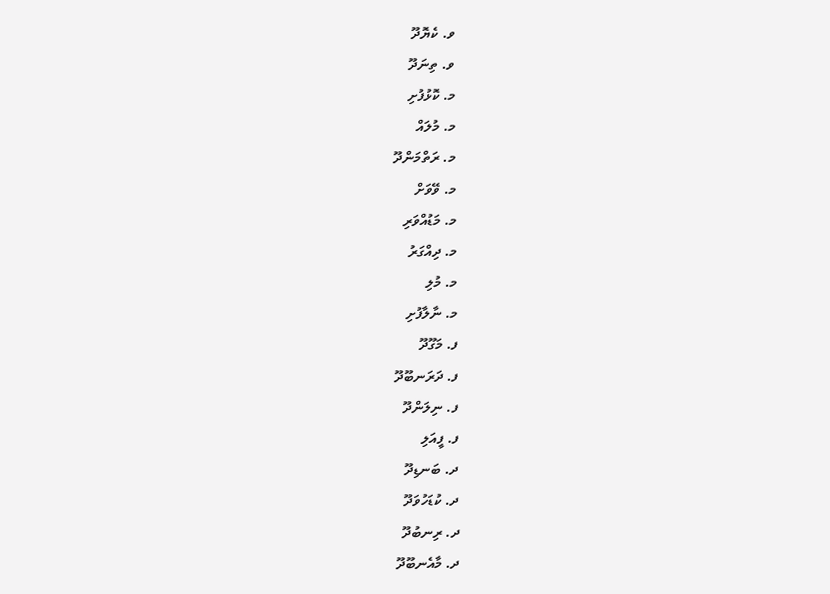ވ. ކެޔޮދޫ
ވ. ތިނަދޫ
މ. ކޮޅުފުށި
މ. މުލައް
މ. ރަތްމަންދޫ
މ. ވޭވަށް
މ. މަޑުއްވަރި
މ. ދިއްގަރު
މ. މުލި
މ. ނާލާފުށި
ފ. މަގޫދޫ
ފ. ދަރަނބޫދޫ
ފ. ނިލަންދޫ
ފ. ފީއަލި
ދ. ބަނޑިދޫ
ދ. ކުޑަހުވަދޫ
ދ. ރިނބުދޫ
ދ. މާއެނބޫދޫ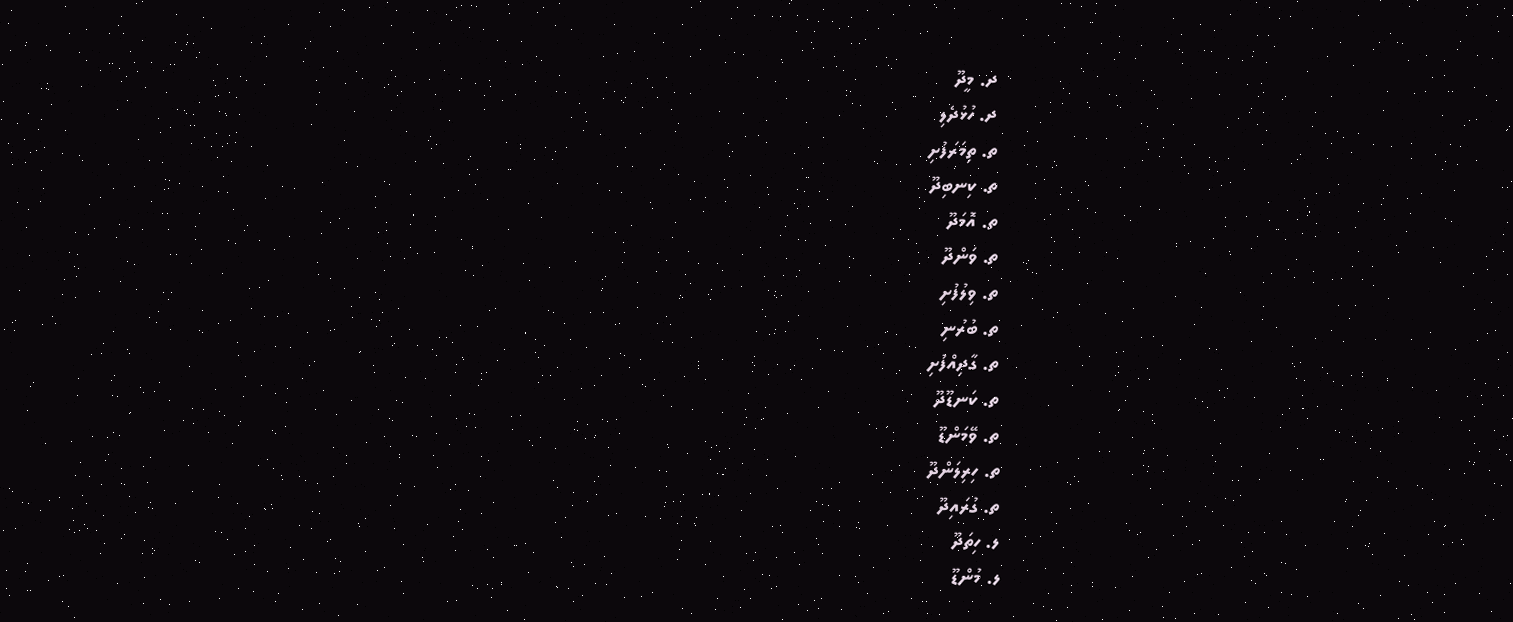ދ. މީދޫ
ދ. ހުޅުދެލި
ތ. ތިމަރަފުށި
ތ. ކިނބިދޫ
ތ. އޮމަދޫ
ތ. ވަންދޫ
ތ. ވިލުފުށި
ތ. ބުރުނި
ތ. ގާދިއްފުށި
ތ. ކަނޑޫދޫ
ތ. ވޭމަންޑޫ
ތ. ހިރިލަންދޫ
ތ. ގުރައިދޫ
ލ. ހިތަދޫ
ލ. މުންޑޫ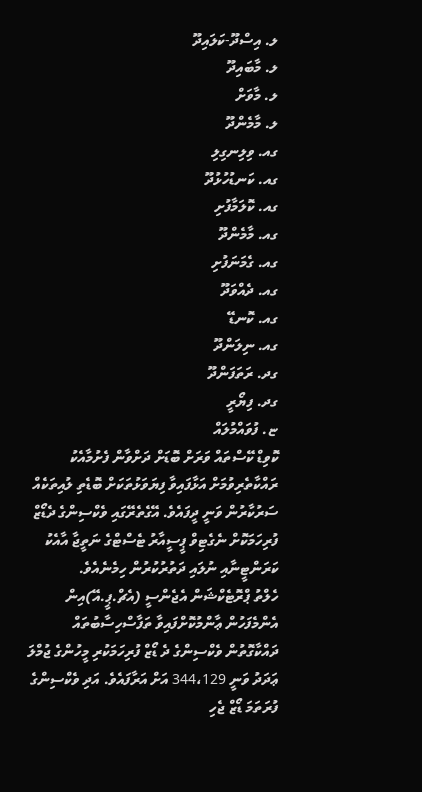ލ. އިސްދޫ-ކަލައިދޫ
ލ. މާބައިދޫ
ލ. މާވަށް
ލ. މާމެންދޫ
ގއ. ވިލިނގިލި
ގއ. ކަނޑުހުޅުދޫ
ގއ. ކޮލަމާފުށި
ގއ. މާމެންދޫ
ގއ. ގެމަނަފުށި
ގއ. ދެއްވަދޫ
ގއ. ކޮނޑޭ
ގއ. ނިލަންދޫ
ގދ. ރަތަފަންދޫ
ގދ. ފިޔޯރީ
ޏ. ފުވައްމުލައް
ކޮވިޑް ކޭސްތައް ވަރަށް ބޮޑަށް ދަށްވާން ފެށުމާއެކު ރައްކާތެރިވުމަށް އަޅާފައިވާ ފިޔަވަޅުތަކަށް ބޮޑެތި ލުއިތަކެއް ސަރުކާރުން ވަނީ ދީފައެވެ. އޭގެތެރޭގައި ވެކްސިންގެ ދެޑޯޒް ފުރިހަމަކޮށް ނެގެޓިވް ޕީސީއާރު ޓެސްޓްގެ ނަތީޖާ އާއެކު ކަރަންޓީނާއި ނުލައި ދަތުރުކުރުން ހިމެނެއެވެ.
ހެލްތު ޕްރޮޓެކްޝަން އެޖެންސީ (އެޗް.ޕީ.އޭ)އިން އެންމެފަހުން ޢާންމުކޮށްފައިވާ ތަފާސްހިސާބުތައް ދައްކާގޮތުން ވެކްސިންގެ ދެ ޑޯޒް ފުރިހަމަކުރި މީހުންގެ ޖުމްލަ ޢަދަދު ވަނީ 344،129 އަށް އަރާފައެވެ. އަދި ވެކްސިންގެ ފުރަތަމަ ޑޯޒް ޖެހި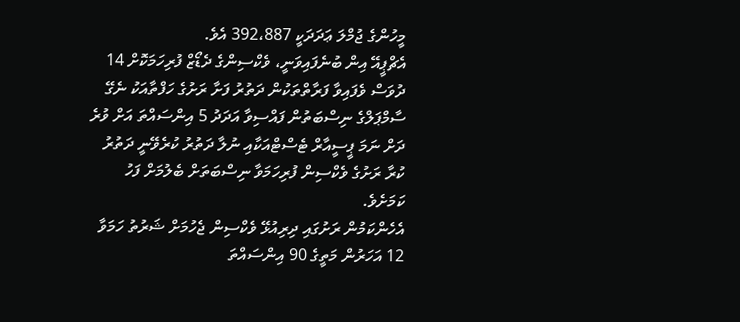މީހުންގެ ޖުމްލަ ޢަދަދަކީ 392،887 އެވެ.
އެޗްޕީއޭ އިން ބުނެފައިވަނީ، ވެކްސިންގެ ދެޑޯޒް ފުރިހަމަކޮށް 14 ދުވަސް ވެފައިވާ ފަރާތްތަކުން ދަތުރު ފަށާ ރަށުގެ ހަފްތާއަކު ނެގޭ ސާމްޕަލްގެ ނިސްބަތުން ފައްސިވާ އަދަދު 5 އިންސައްތަ އަށް ވުރެ ދަށް ނަމަ ޕީސީއާރް ޓެސްޓްއަކާއި ނުލާ ދަތުރު ކުރެވޭނީ ދަތުރު ކުރާ ރަށުގެ ވެކްސިން ފުރިހަމަވާ ނިސްބަތަށް ބެލުމަށް ފަހު ކަމަށެވެ.
އެހެންކަމުން ރަށުގައި ދިރިއުޅޭ ވެކްސިން ޖެހުމަށް ޝަރުތު ހަމަވާ 12 އަހަރުން މަތީގެ 90 އިންސައްތަ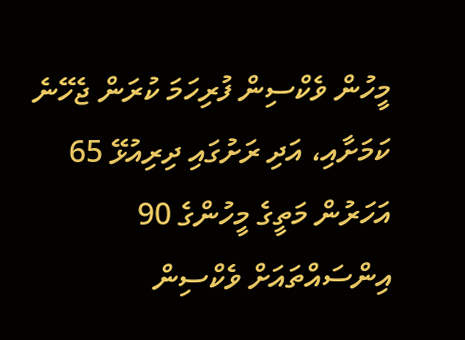މީހުން ވެކްސިން ފުރިހަމަ ކުރަން ޖެހޭނެ ކަމަށާއި، އަދި ރަށުގައި ދިރިއުޅޭ 65 އަހަރުން މަތީގެ މީހުންގެ 90 އިންސައްތައަށް ވެކްސިން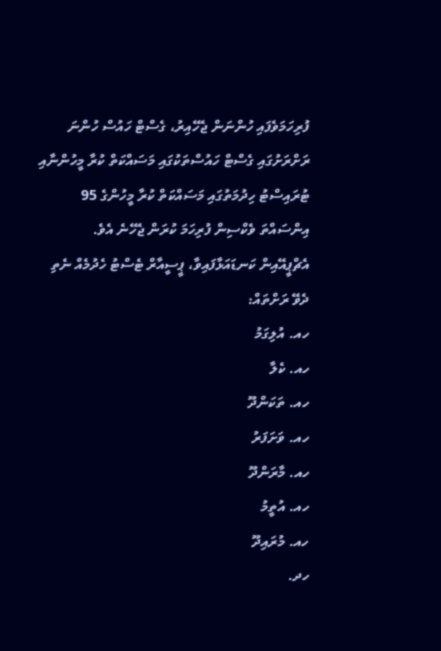ފުރިހަމަވެފައި ހުންނަން ޖެހޭއިރު، ގެސްޓް ހައުސް ހުންނަ ރަށްރަށުގައި ގެސްޓް ހައުސްތަކުގައި މަސައްކަތް ކުރާ މީހުންނާއި ޓުރައިސްޓު ހިދުމަތުގައި މަސައްކަތް ކުރާ މީހުންގެ 95 އިންސައްތަ ވެކްސިން ފުރިހަމަ ކުރަން ޖެހޭނެ އެވެ.
އެޗްޕީއޭއިން ކަނޑައަޅާފައިވާ، ޕީސީއާރް ޓެސްޓު ހެދުމެއް ނެތި ދެވޭ ރަށްތައް:
ހއ. އުލިގަމު
ހއ. ކެލާ
ހއ. ތަކަންދޫ
ހއ. ވަށަފަރު
ހއ. މާރަންދޫ
ހއ. އުތީމު
ހއ. މުރައިދޫ
ހދ.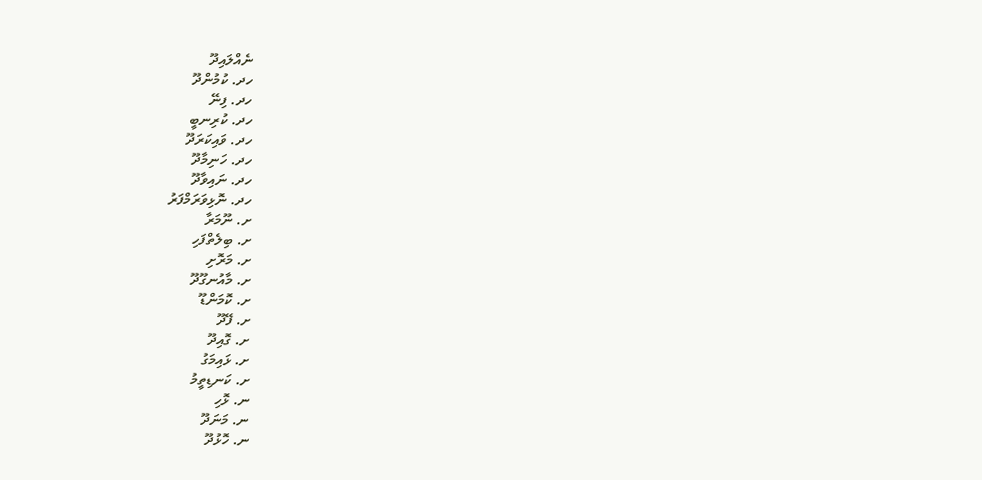ނެއްލައިދޫ
ހދ. ކުމުންދޫ
ހދ. ފިނޭ
ހދ. ކުރިނބީ
ހދ. ވައިކަރަދޫ
ހދ. ހަނިމާދޫ
ހދ. ނައިވާދޫ
ހދ. ނޮޅިވަރަމްފަރު
ށ. ނޫމަރާ
ށ. ބިލެތްފަހި
ށ. މަރޮށި
ށ. މާއުނގޫދޫ
ށ. ކޮމަންޑޫ
ށ. ފޭދޫ
ށ. ގޮއިދޫ
ށ. ޅައިމަގު
ށ. ކަނޑިތީމު
ނ. ޅޮހި
ނ. މަނަދޫ
ނ. ހޮޅުދޫ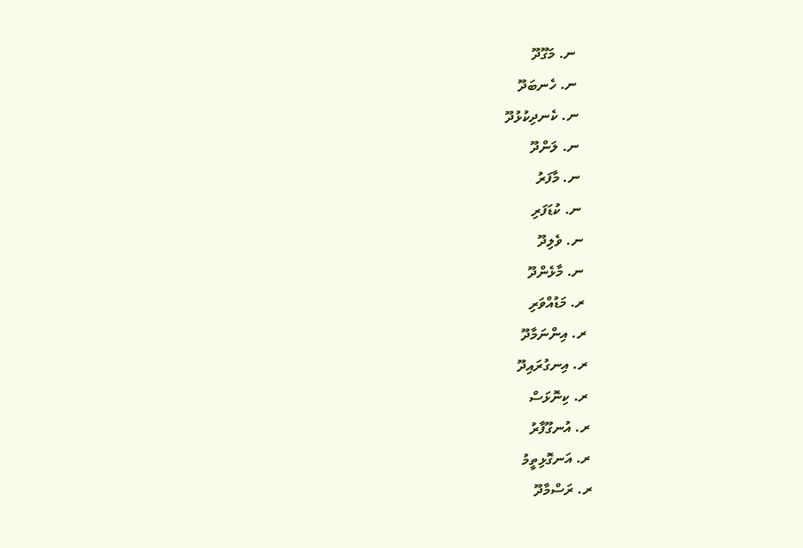ނ. މަގޫދޫ
ނ. ހެނބަދޫ
ނ. ކެނދިކުޅުދޫ
ނ. ލަންދޫ
ނ. މާފަރު
ނ. ކުޑަފަރި
ނ. ވެލިދޫ
ނ. މާޅެންދޫ
ރ. މަޑުއްވަރި
ރ. އިންނަމާދޫ
ރ. އިނގުރައިދޫ
ރ. ކިނޮޅަސް
ރ. އުނގޫފާރު
ރ. އަނގޮޅިތީމު
ރ. ރަސްމާދޫ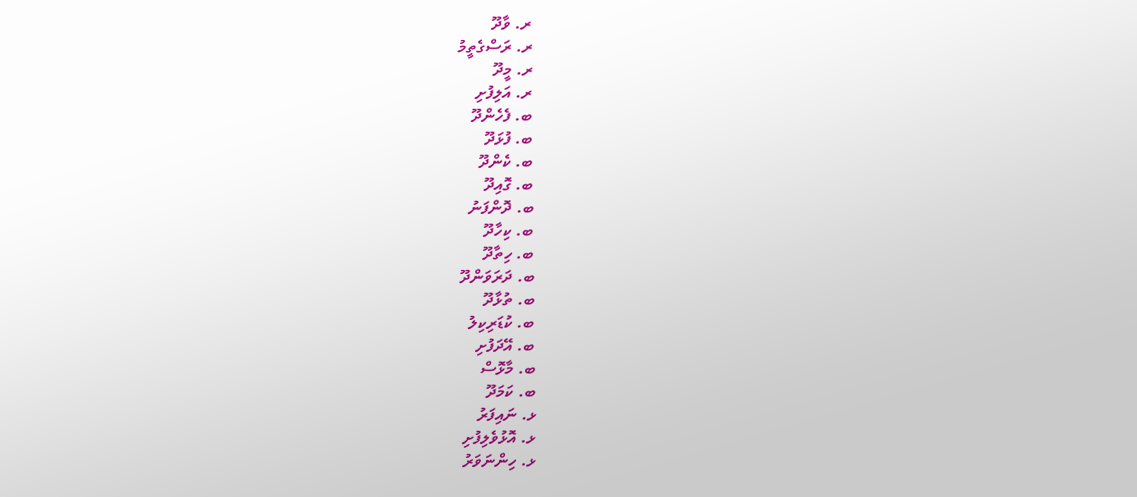ރ. ވާދޫ
ރ. ރަސްގެތީމު
ރ. މީދޫ
ރ. އަލިފުށި
ބ. ފެހެންދޫ
ބ. ފުޅަދޫ
ބ. ކެންދޫ
ބ. ގޮއިދޫ
ބ. ދޮންފަނު
ބ. ކިހާދޫ
ބ. ހިތާދޫ
ބ. ދަރަވަންދޫ
ބ. ތުޅާދޫ
ބ. ކުޑަރިކިލު
ބ. އޭދަފުށި
ބ. މާޅޮސް
ބ. ކަމަދޫ
ޅ. ނައިފަރު
ޅ. އޮޅުވެލިފުށި
ޅ. ހިންނަވަރު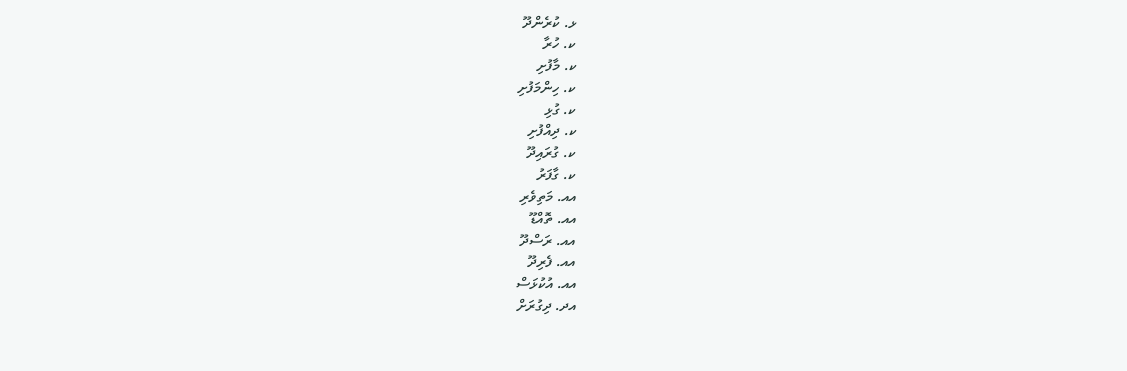ޅ. ކުރެންދޫ
ކ. ހުރާ
ކ. މާފުށި
ކ. ހިންމަފުށި
ކ. ގުޅި
ކ. ދިއްފުށި
ކ. ގުރައިދޫ
ކ. ގާފަރު
އއ. މަތިވެރި
އއ. ތޮއްޑޫ
އއ. ރަސްދޫ
އއ. ފެރިދޫ
އއ. އުކުޅަސް
އދ. ދިގުރަށް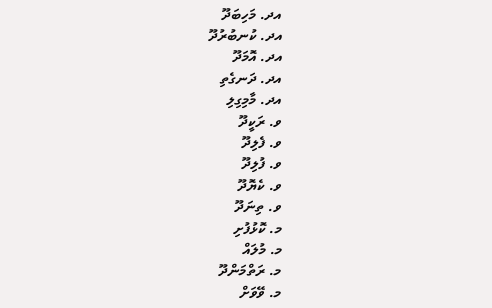އދ. މަހިބަދޫ
އދ. ކުނބުރުދޫ
އދ. އޮމަދޫ
އދ. ދަނގެތި
އދ. މާމިގިލި
ވ. ރަކީދޫ
ވ. ފެލިދޫ
ވ. ފުލިދޫ
ވ. ކެޔޮދޫ
ވ. ތިނަދޫ
މ. ކޮޅުފުށި
މ. މުލައް
މ. ރަތްމަންދޫ
މ. ވޭވަށް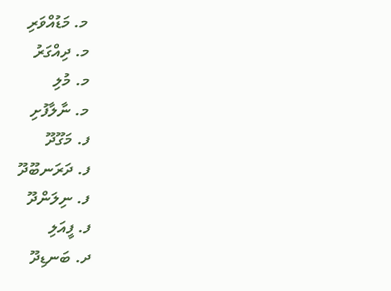މ. މަޑުއްވަރި
މ. ދިއްގަރު
މ. މުލި
މ. ނާލާފުށި
ފ. މަގޫދޫ
ފ. ދަރަނބޫދޫ
ފ. ނިލަންދޫ
ފ. ފީއަލި
ދ. ބަނޑިދޫ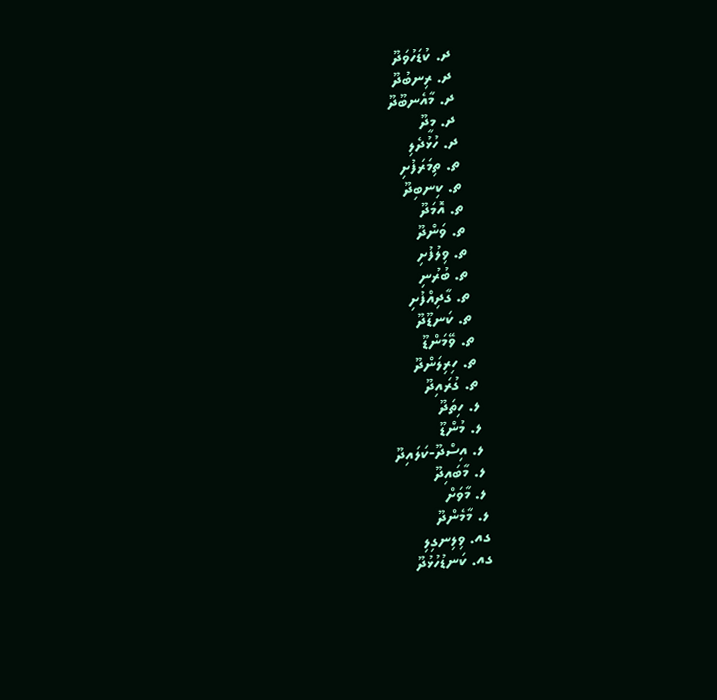ދ. ކުޑަހުވަދޫ
ދ. ރިނބުދޫ
ދ. މާއެނބޫދޫ
ދ. މީދޫ
ދ. ހުޅުދެލި
ތ. ތިމަރަފުށި
ތ. ކިނބިދޫ
ތ. އޮމަދޫ
ތ. ވަންދޫ
ތ. ވިލުފުށި
ތ. ބުރުނި
ތ. ގާދިއްފުށި
ތ. ކަނޑޫދޫ
ތ. ވޭމަންޑޫ
ތ. ހިރިލަންދޫ
ތ. ގުރައިދޫ
ލ. ހިތަދޫ
ލ. މުންޑޫ
ލ. އިސްދޫ-ކަލައިދޫ
ލ. މާބައިދޫ
ލ. މާވަށް
ލ. މާމެންދޫ
ގއ. ވިލިނގިލި
ގއ. ކަނޑުހުޅުދޫ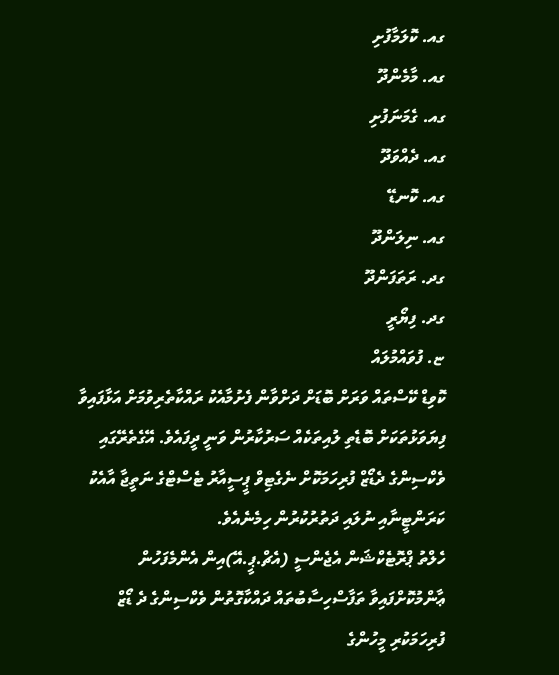ގއ. ކޮލަމާފުށި
ގއ. މާމެންދޫ
ގއ. ގެމަނަފުށި
ގއ. ދެއްވަދޫ
ގއ. ކޮނޑޭ
ގއ. ނިލަންދޫ
ގދ. ރަތަފަންދޫ
ގދ. ފިޔޯރީ
ޏ. ފުވައްމުލައް
ކޮވިޑް ކޭސްތައް ވަރަށް ބޮޑަށް ދަށްވާން ފެށުމާއެކު ރައްކާތެރިވުމަށް އަޅާފައިވާ ފިޔަވަޅުތަކަށް ބޮޑެތި ލުއިތަކެއް ސަރުކާރުން ވަނީ ދީފައެވެ. އޭގެތެރޭގައި ވެކްސިންގެ ދެޑޯޒް ފުރިހަމަކޮށް ނެގެޓިވް ޕީސީއާރު ޓެސްޓްގެ ނަތީޖާ އާއެކު ކަރަންޓީނާއި ނުލައި ދަތުރުކުރުން ހިމެނެއެވެ.
ހެލްތު ޕްރޮޓެކްޝަން އެޖެންސީ (އެޗް.ޕީ.އޭ)އިން އެންމެފަހުން ޢާންމުކޮށްފައިވާ ތަފާސްހިސާބުތައް ދައްކާގޮތުން ވެކްސިންގެ ދެ ޑޯޒް ފުރިހަމަކުރި މީހުންގެ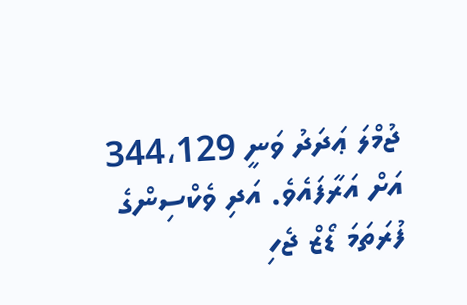ޖުމްލަ ޢަދަދު ވަނީ 344،129 އަށް އަރާފައެވެ. އަދި ވެކްސިންގެ ފުރަތަމަ ޑޯޒް ޖެހި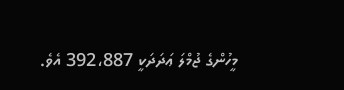މީހުންގެ ޖުމްލަ ޢަދަދަކީ 392،887 އެވެ.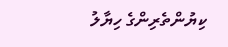ކިޔުންތެރިންގެ ހިޔާލު